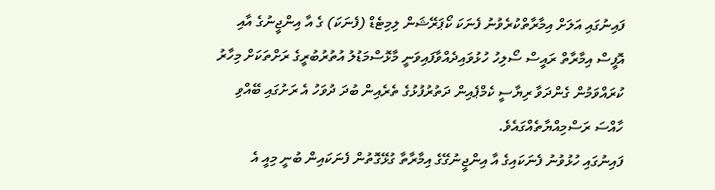ފައިނުގައި އަލަށް އިމާރާތްކުރެވުނު ފެނަކަ ކޯޕަރޭޝަން ލިމިޓެޑް (ފެނަކަ) ގެ އާ އިންޖީނުގެ އާއި އޮފީސް އިމާރާތް ރައީސް ސޯލިހު ހުޅުވައިދެއްވާފައިވަނީ މާޅޮސްމަޑުލު އުތުރުބުރީގެ ރަށްތަކަށް މިހާރު ކުރައްވަމުން ގެންދަވާ ރިޔާސީ ކެމްޕެއިން ދަތުރުފުޅުގެ ތެރެއިން ބުދަ ދުވަހު އެ ރަށުގައި ބޭއްވި ހާއްސަ ރަސްމިއްޔާތެއްގައެވެ.
ފައިނުގައި ހުޅުވުނު ފެނަކައިގެ އާ އިންޖީނުގޭގެ އިމާރާތާ ގުޅޭގޮތުން ފެނަކައިން ބުނީ މިއީ އެ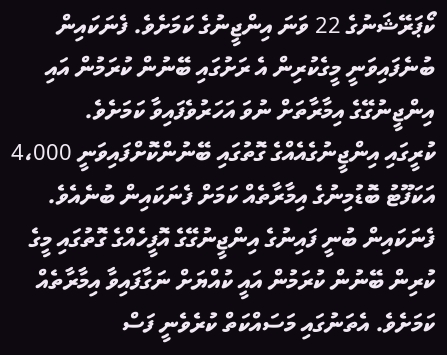ކޯޕަރޭޝަނުގެ 22 ވަނަ އިންޖީނުގެ ކަމަށެވެ. ފެނަކައިން ބުނެފައިވަނީ މީގެކުރިން އެ ރަށުގައި ބޭނުން ކުރަމުން އައި އިންޖީނުގޭގެ އިމާރާތަށް ނުވަ އަހަރުވެފައިވާ ކަމަށެވެ.
ކުރީގައި އިންޖީނުގެއެއްގެ ގޮތުގައި ބޭނުންކޮށްފައިވަނީ 4،000 އަކަފޫޓު ބޮޑުމިނުގެ އިމާރާތެއް ކަމަށް ފެނަކައިން ބުނެއެވެ. ފެނަކައިން ބުނީ ފައިނުގެ އިންޖީނުގޭގެ އޮފީހެއްގެ ގޮތުގައި މީގެ ކުރިން ބޭނުން ކުރަމުން އައީ ކުއްޔަށް ނަގާފައިވާ އިމާރާތެއް ކަމަށެވެ. އެތަނުގައި މަސައްކަތް ކުރެވެނީ ފަސް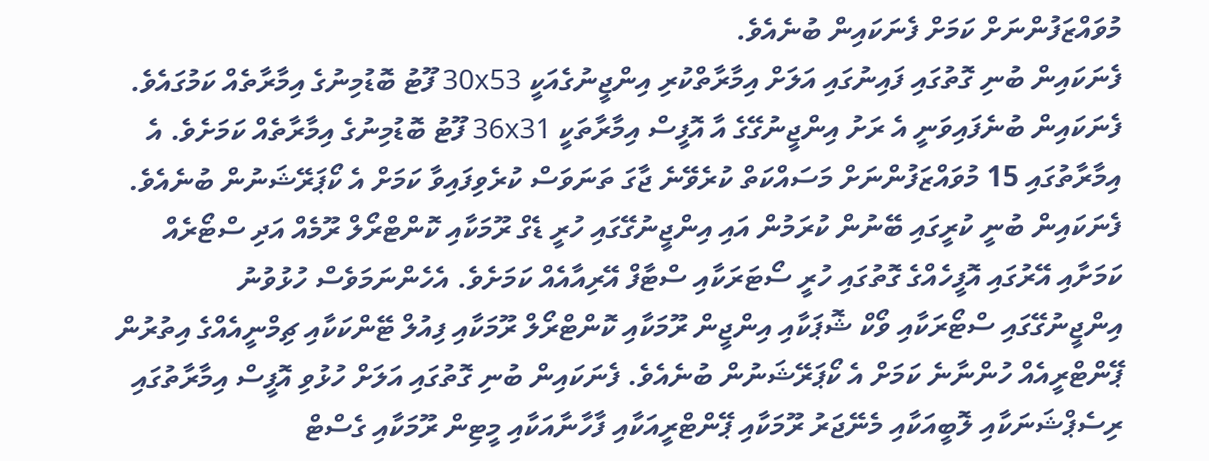މުވައްޒަފުންނަށް ކަމަށް ފެނަކައިން ބުނެއެވެ.
ފެނަކައިން ބުނި ގޮތުގައި ފައިނުގައި އަލަށް އިމާރާތްކުރި އިންޖީނުގެއަކީ 30x53 ފޫޓު ބޮޑުމިނުގެ އިމާރާތެއް ކަމުގައެވެ. ފެނަކައިން ބުނެފައިވަނީ އެ ރަށު އިންޖީނުގޭގެ އާ އޮފީސް އިމާރާތަކީ 36x31 ފޫޓު ބޮޑުމިނުގެ އިމާރާތެއް ކަމަށެވެ. އެ އިމާރާތުގައި 15 މުވައްޒަފުންނަށް މަސައްކަތް ކުރެވޭނެ ޖާގަ ތަނަވަސް ކުރެވިފައިވާ ކަމަށް އެ ކޯޕަރޭޝަނުން ބުނެއެވެ.
ފެނަކައިން ބުނީ ކުރީގައި ބޭނުން ކުރަމުން އައި އިންޖީނުގޭގައި ހުރީ ޑެގް ރޫމަކާއި ކޮންޓްރޯލް ރޫމެއް އަދި ސްޓޯރެއް ކަމަށާއި އޭރުގައި އޮފީހެއްގެ ގޮތުގައި ހުރީ ސޯޓަރަކާއި ސްޓާފް އޭރިއާއެއް ކަމަށެވެ. އެހެންނަމަވެސް ހުޅުވުނު އިންޖީނުގޭގައި ސްޓޯރަކާއި ވޯކް ޝޮޕަކާއި އިންޖީން ރޫމަކާއި ކޮންޓްރޯލް ރޫމަކާއި ފިއުލް ޓޭންކަކާއި ޗިމްނީއެއްގެ އިތުރުން ޕޭންޓްރީއެއް ހުންނާނެ ކަމަށް އެ ކޯޕަރޭޝަނުން ބުނެއެވެ. ފެނަކައިން ބުނި ގޮތުގައި އަލަށް ހުޅުވި އޮފީސް އިމާރާތުގައި ރިސެޕްޝަނަކާއި ލޮބީއަކާއި މެނޭޖަރު ރޫމަކާއި ޕޭންޓްރީއަކާއި ފާހާނާއަކާއި މީޓިން ރޫމަކާއި ގެސްޓް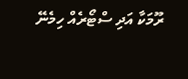ރޫމަކާ އަދި ސްޓޯރެއް ހިމެނޭ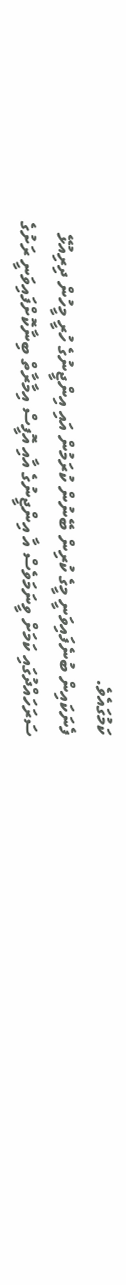ކަމުގައެވެ.
ފެނަކައިން ބުނެފައިވަނީ މީގެ ކުރިން ބޭނުން ކުރަމުން އައި އިންޖީނުގެ ހުރީ މީހުން ދިރިއުޅޭ ސަރަހައްދުގައި ކަމަށް ވީނަމަވެސް އާ އިންޖީނުގެ އާއި އޮފީސް އިމާރާތް ބިނާކޮށްފައިވަނީ ރަށުގެ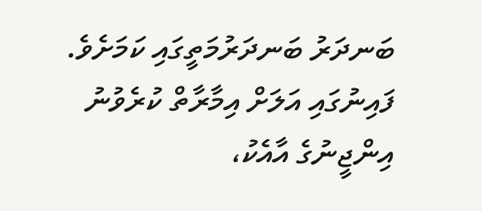ބަނދަރު ބަނދަރުމަތީގައި ކަމަށެވެ.
ފައިނުގައި އަލަށް އިމާރާތް ކުރެވުނު އިންޖީނުގެ އާއެކު،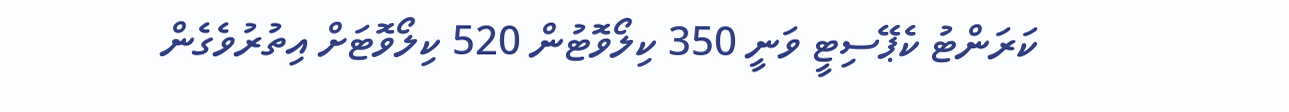ކަރަންޓު ކެޕޭސިޓީ ވަނީ 350 ކިލޯވޮޓުން 520 ކިލޯވޮޓަށް އިތުރުވެގެން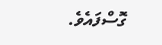ގޮސްފައެވެ.